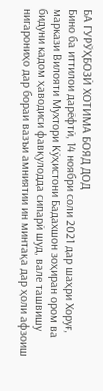БА ГУРЎҲБОЗӢ ХОТИМА БОЯД ДОД
Бино ба иттилои дарёфтӣ, 14 ноябри соли 2021 дар шаҳри Хоруғ, маркази Вилояти Мухтори Кӯҳистони Бадахшон зоҳиран ором ва бидуни кадом ҳаводиси фавқулодда сипарӣ шуд, вале ташвишу нигарониҳо дар бораи вазъи амниятии ин минтақа дар ҳоли афзоиш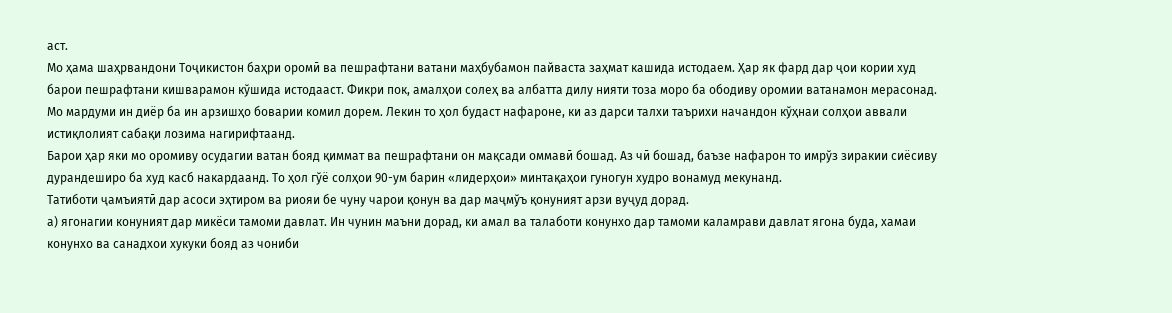аст.
Мо ҳама шаҳрвандони Тоҷикистон баҳри оромӣ ва пешрафтани ватани маҳбубамон пайваста заҳмат кашида истодаем. Ҳар як фард дар ҷои кории худ барои пешрафтани кишварамон кўшида истодааст. Фикри пок, амалҳои солеҳ ва албатта дилу нияти тоза моро ба ободиву оромии ватанамон мерасонад. Мо мардуми ин диёр ба ин арзишҳо боварии комил дорем. Лекин то ҳол будаст нафароне, ки аз дарси талхи таърихи начандон кўҳнаи солҳои аввали истиқлолият сабақи лозима нагирифтаанд.
Барои ҳар яки мо оромиву осудагии ватан бояд қиммат ва пешрафтани он мақсади оммавӣ бошад. Аз чӣ бошад, баъзе нафарон то имрўз зиракии сиёсиву дурандеширо ба худ касб накардаанд. То ҳол гўё солҳои 90-ум барин «лидерҳои» минтақаҳои гуногун худро вонамуд мекунанд.
Татиботи ҷамъиятӣ дар асоси эҳтиром ва риояи бе чуну чарои қонун ва дар маҷмўъ қонуният арзи вуҷуд дорад.
а) ягонагии конуният дар микёси тамоми давлат. Ин чунин маъни дорад, ки амал ва талаботи конунхо дар тамоми каламрави давлат ягона буда, хамаи конунхо ва санадхои хукуки бояд аз чониби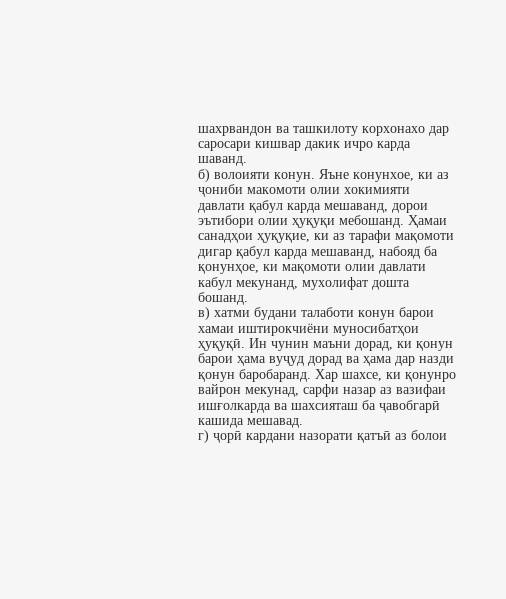шахрвандон ва ташкилоту корхонахо дар саросари кишвар дакик ичро карда шаванд.
б) волоияти конун. Яъне конунхое, ки аз ҷониби макомоти олии хокимияти давлати қабул карда мешаванд, дорои эътибори олии ҳуқуқи мебошанд. Ҳамаи санадҳои ҳуқуқие, ки аз тарафи мақомоти дигар қабул карда мешаванд, набояд ба қонунҳое, ки мақомоти олии давлати кабул мекунанд, мухолифат дошта бошанд.
в) хатми будани талаботи конун барои хамаи иштирокчиёни муносибатҳои ҳуқуқӣ. Ин чунин маъни дорад, ки қонун барои ҳама вуҷуд дорад ва ҳама дар назди қонун баробаранд. Хар шахсе, ки қонунро вайрон мекунад, сарфи назар аз вазифаи ишғолкарда ва шахсияташ ба ҷавобгарӣ кашида мешавад.
г) ҷорӣ кардани назорати қатъӣ аз болои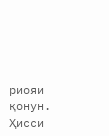риояи қонун. Ҳисси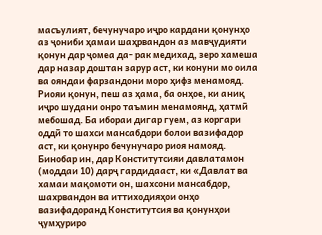масъулият, бечунучаро иҷро кардани қонунҳо аз ҷониби ҳамаи шаҳрвандон аз мавҷудияти қонун дар ҷомеа да- рак медихад, зеро хамеша дар назар доштан зарур аст, ки конуни мо оила ва ояндаи фарзандони моро ҳифз менамояд. Риояи қонун, пеш аз ҳама, ба онҳое, ки аниқ иҷро шудани онро таъмин менамоянд, ҳатмӣ мебошад. Ба ибораи дигар гуем, аз коргари оддӣ то шахси мансабдори болои вазифадор аст, ки қонунро бечунучаро риоя намояд. Бинобар ин, дар Конститутсияи давлатамон (моддаи 10) дарҷ гардидааст, ки «Давлат ва хамаи мақомоти он, шахсони мансабдор, шахрвандон ва иттиходияҳои онҳо вазифадоранд Конститутсия ва қонунҳои ҷумҳуриро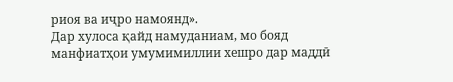риоя ва иҷро намоянд».
Дар хулоса қайд намуданиам, мо бояд манфиатҳои умумимиллии хешро дар маддӣ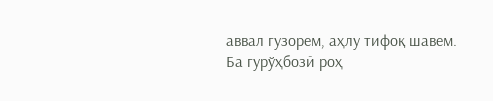аввал гузорем, аҳлу тифоқ шавем. Ба гурўҳбозӣ роҳ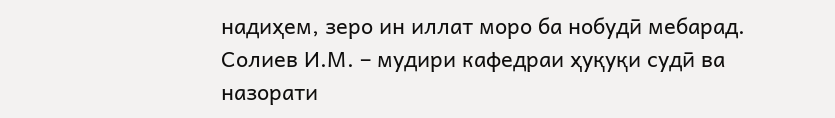надиҳем, зеро ин иллат моро ба нобудӣ мебарад.
Солиев И.М. – мудири кафедраи ҳуқуқи судӣ ва назорати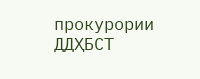прокурории ДДҲБСТ